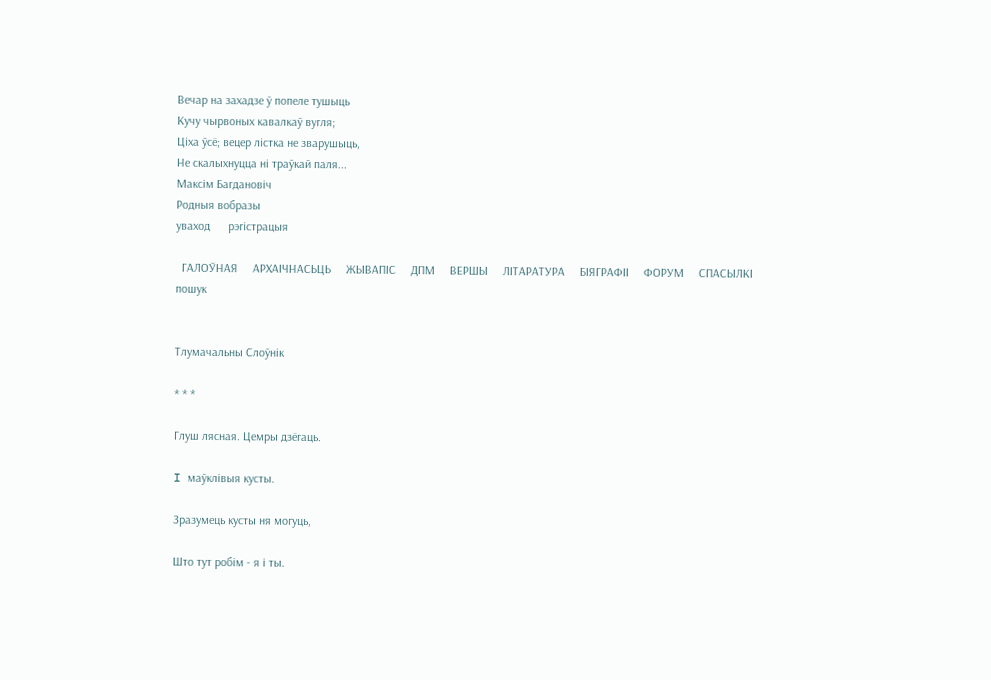Вечар на захадзе ў попеле тушыць
Кучу чырвоных кавалкаў вугля;
Ціха ўсё; вецер лістка не зварушыць,
Не скалыхнуцца ні траўкай паля...
Максім Багдановіч
Родныя вобразы
уваход      рэгiстрацыя

  ГАЛОЎНАЯ     АРХАІЧНАСЬЦЬ     ЖЫВАПІС     ДПМ     ВЕРШЫ     ЛІТАРАТУРА     БІЯГРАФІІ     ФОРУМ     СПАСЫЛКІ
пошук


Тлумачальны Слоўнік

* * *

Глуш лясная. Цемры дзёгаць.

I маўклівыя кусты.

Зразумець кусты ня могуць,

Што тут робім - я і ты.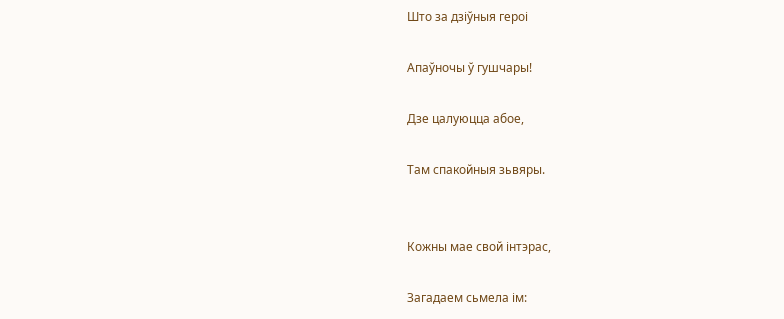Што за дзіўныя героі

Апаўночы ў гушчары!

Дзе цалуюцца абое,

Там спакойныя зьвяры.


Кожны мае свой інтэрас,

Загадаем сьмела ім: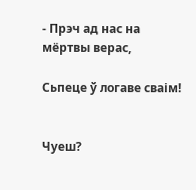- Прэч ад нас на мёртвы верас,

Сьпеце ў логаве сваім!


Чуеш?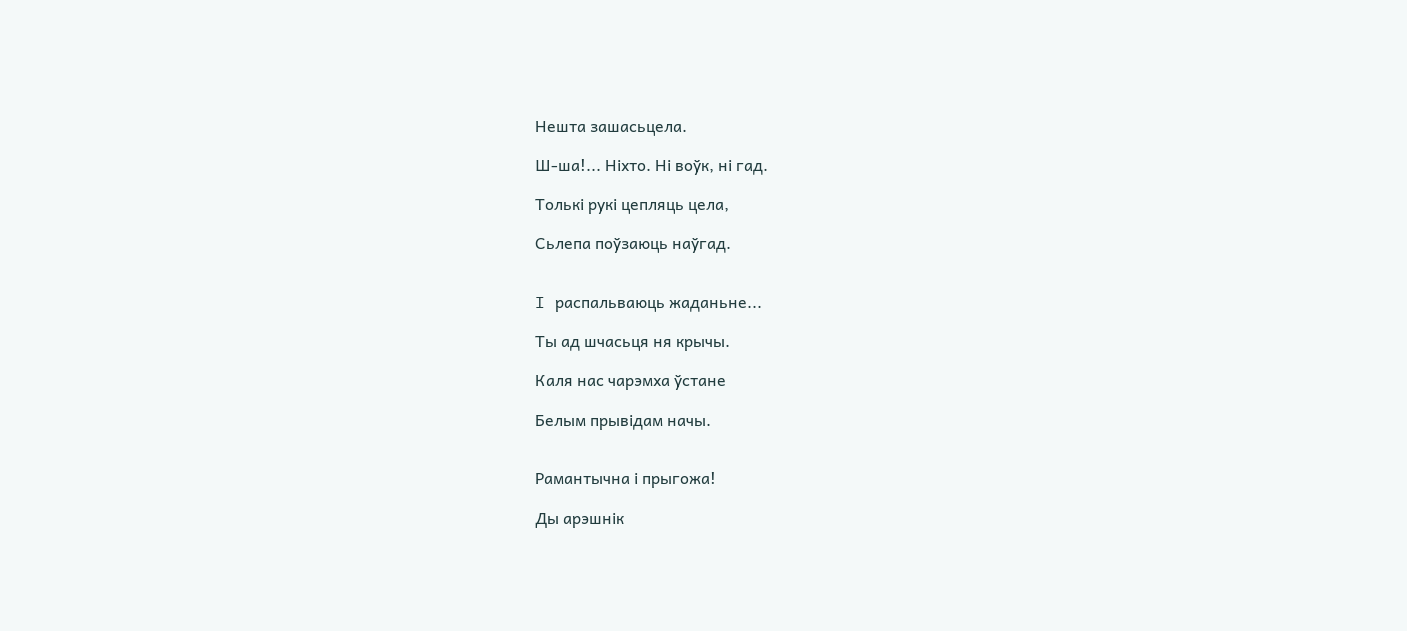Нешта зашасьцела.

Ш-ша!... Ніхто. Ні воўк, ні гад.

Толькі рукі цепляць цела,

Сьлепа поўзаюць наўгад.


I распальваюць жаданьне...

Ты ад шчасьця ня крычы.

Каля нас чарэмха ўстане

Белым прывідам начы.


Рамантычна і прыгожа!

Ды арэшнік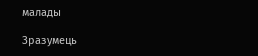малады

Зразумець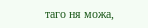таго ня можа,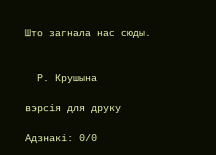Што загнала нас сюды.


  Р. Крушына

вэрсія для друку

Адзнакi: 0/0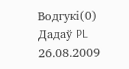Водгукі(0)
Дадаў PL 26.08.2009